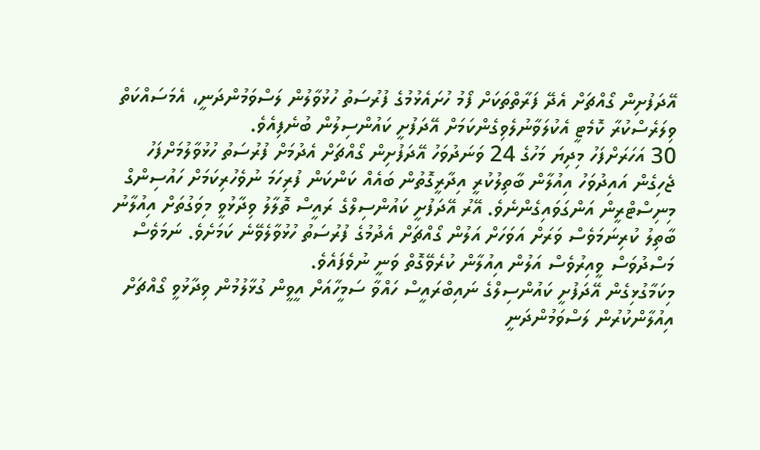އޭދަފުށިން ގޯއްޗަށް އެދޭ ފަރާތްތަކަށް ފޯމު ހުށައެޅުމުގެ ފުރުސަތު ހުޅުވާލުން ލަސްވަމުންދަނީ، އެމަސައްކަތް ވިލަރެސްކުރާ ކޮމެޓީ އެކުލަވާނުލެވިގެންކަމަށް އޭދަފުށީ ކައުންސިލުން ބުނެފިއެވެ.
30 އަހަރަށްފަހު މިދިޔަ މަހުގެ 24 ވަނަދުވަހު އޭދަފުށިން ގޯއްޗަށް އެދުމަށް ފުރުސަތު ހުޅުވާލުމަށްފަހު ޖެހިގެން އައިދުވަހު އިއުލާން ބާތިލުކުރީ އިދާރީގޮތުން ބައެއް ކަންކަން ފުރިހަމަ ނުވެހުރިކަމަށް ހައުސިންގް މިނިސްޓްރީން އަންގަވައިގެންނެވެ. އޭރު އޭދަފުށީ ކައުންސިލްގެ ރައީސް ތޮލާލު ވިދާޅުވީ މިވަގުތަށް އިއުލާނު ބާތިލު ކުރިނަމަވެސް ވަރަށް އަވަހަށް އަލުން ގޯއްޗަށް އެދުމުގެ ފުރުސަތު ހުޅުވާލެވޭނެ ކަމަށެވެ. ނަމަވެސް މަސްދުވަސް ވީއިރުވެސް އަލުން އިއުލާން ކުރެވޭގޮތް ވަނީ ނުވެފައެވެ.
މިކަމާގުޅިގެން އޭދަފުށީ ކައުންސިލްގެ ނައިބްރައީސް ހައްވާ ސަމީހާއަށް އީވީން ގުޅާލުމުން ވިދާޅުވީ ގޯއްޗަށް އިއުލާންކުރުން ލަސްވަމުންދަނީ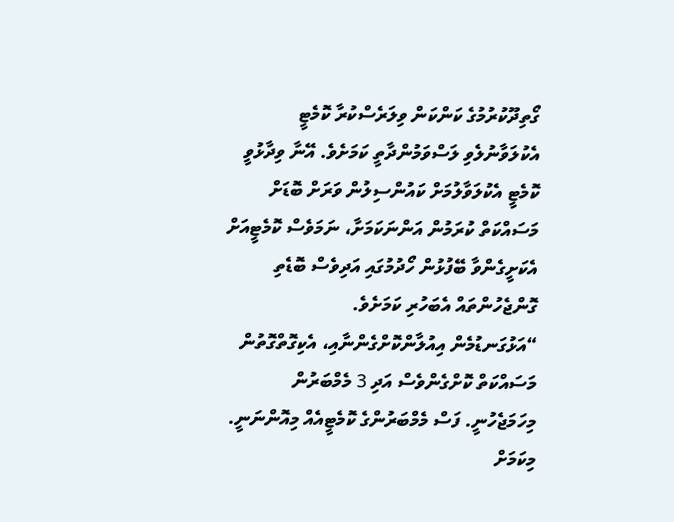ގޯތިދޫކުރުމުގެ ކަންކަން ވިލަރެސްކުރާ ކޮމެޓީ އެކުލަވާނުލެވި ލަސްވަމުންދާތީ ކަމަށެވެ. އޭނާ ވިދާޅުވީ ކޮމެޓީ އެކުލަވާލުމަށް ކައުންސިލުން ވަރަށް ބޮޑަށް މަސައްކަތް ކުރަމުން އަންނަކަމަށާ، ނަމަވެސް ކޮމެޓީއަށް އެކަށީގެންވާ ބޭފުޅުން ހޯދުމުގައި އަދިވެސް ބޮޑެތި ގޮންޖެހުންތައް އެބަހުރި ކަމަށެވެ.
“އަޅުގަނޑުމެން އިއުލާންކޮށްގެންނާއި، އެކިގޮތްގޮތުން މަސައްކަތް ކޮށްގެންވެސް އަދި 3 މެމްބަރުން މިހަމަޖެހުނީ. ފަސް މެމްބަރުންގެ ކޮމެޓީއެއް މިއޮންނަނީ. މިކަމަށް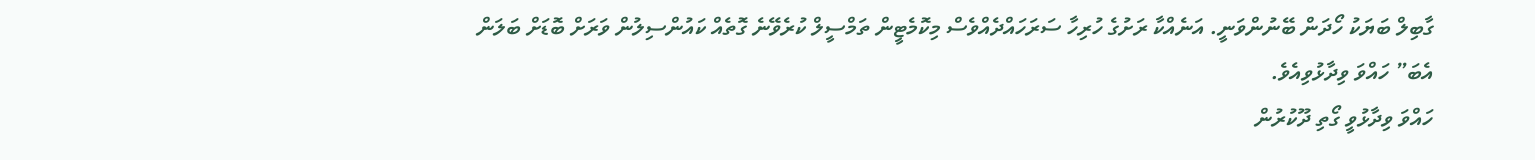ގާބިލް ބަޔަކު ހޯދަން ބޭނުންވަނީ. އަނެއްކާ ރަށުގެ ހުރިހާ ސަރަހައްދެއްވެސް މިކޮމެޓީން ތަމްސީލް ކުރެވޭނެ ގޮތެއް ކައުންސިލުން ވަރަށް ބޮޑަށް ބަލަން އެބަ” ހައްވަ ވިދާޅުވިއެވެ.
ހައްވަ ވިދާޅުވީ ގޯތި ދޫކުރުން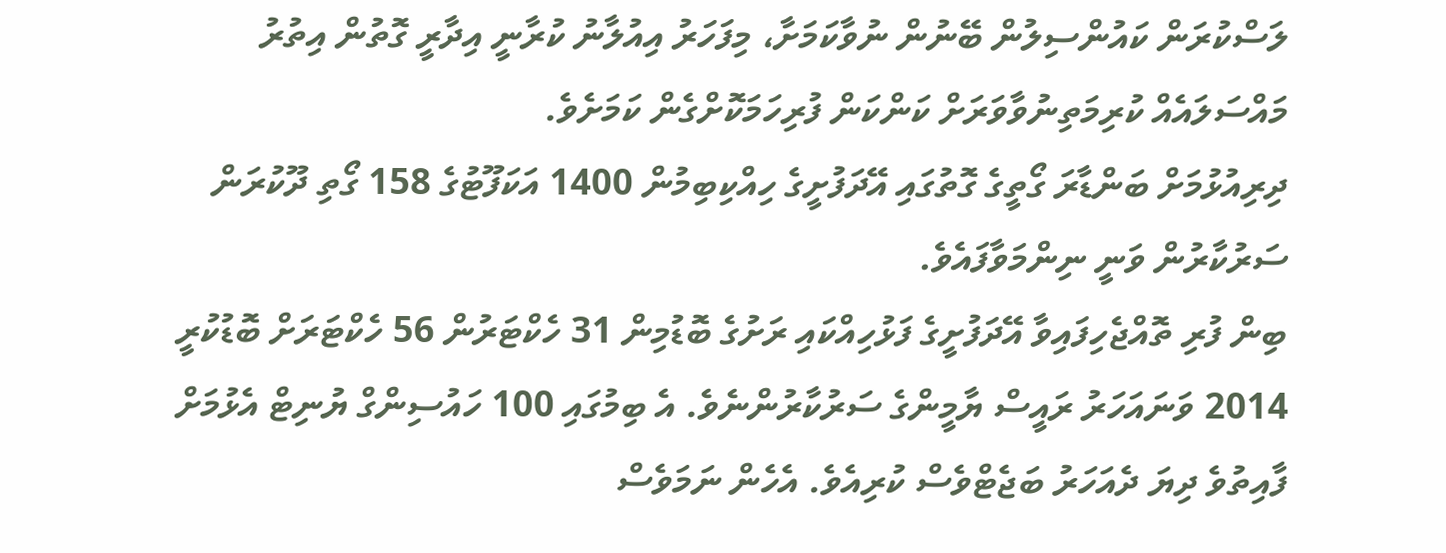ލަސްކުރަން ކައުންސިލުން ބޭނުން ނުވާކަމަށާ، މިފަހަރު އިއުލާނު ކުރާނީ އިދާރީ ގޮތުން އިތުރު މައްސަލައެއް ކުރިމަތިނުވާވަރަށް ކަންކަން ފުރިހަމަކޮށްގެން ކަމަށެވެ.
ދިރިއުޅުމަށް ބަންޑާރަ ގޯތީގެ ގޮތުގައި އޭދަފުށީގެ ހިއްކިބިމުން 1400 އަކަފޫޓުގެ 158 ގޯތި ދޫކުރަން ސަރުކާރުން ވަނީ ނިންމަވާފައެވެ.
ބިން ފުރި ތޮއްޖެހިފައިވާ އޭދަފުށީގެ ފަޅުހިއްކައި ރަށުގެ ބޮޑުމިން 31 ހެކްޓަރުން 56 ހެކްޓަރަށް ބޮޑުކުރީ 2014 ވަނައަހަރު ރައީސް ޔާމީންގެ ސަރުކާރުންނެވެ. އެ ބިމުގައި 100 ހައުސިންގް ޔުނިޓް އެޅުމަށް ފާއިތުވެ ދިޔަ ދެއަހަރު ބަޖެޓްވެސް ކުރިއެވެ. އެހެން ނަމަވެސް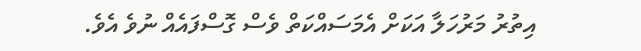އިތުރު މަރުހަލާ އަކަށް އެމަސައްކަތް ވެސް ގޮސްފައެއް ނުވެ އެވެ.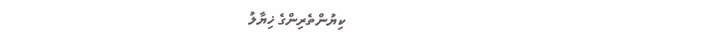ކިޔުންތެރިންގެ ޚިޔާލު